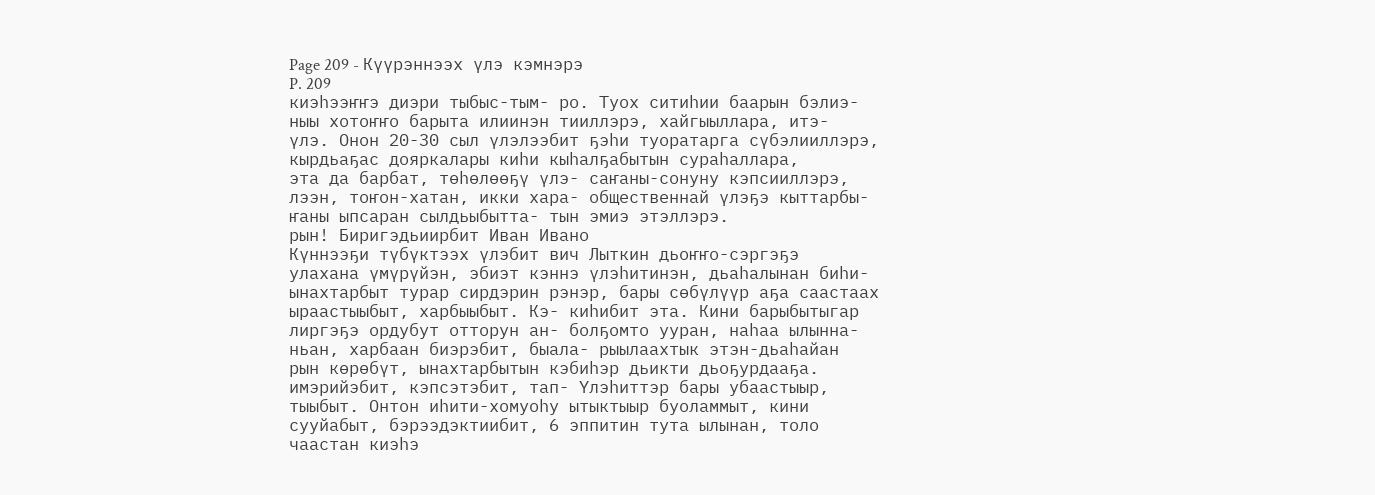Page 209 - Күүрэннээх үлэ кэмнэрэ
P. 209
киэһээҥҥэ диэри тыбыс-тым- ро. Туох ситиһии баарын бэлиэ-
ныы хотоҥҥо барыта илиинэн тииллэрэ, хайгыыллара, итэ-
үлэ. Онон 20-30 сыл үлэлээбит ҕэһи туоратарга сүбэлииллэрэ,
кырдьаҕас дояркалары киһи кыһалҕабытын сураһаллара,
эта да барбат, төһөлөөҕү үлэ- саҥаны-сонуну кэпсииллэрэ,
лээн, тоҥон-хатан, икки хара- общественнай үлэҕэ кыттарбы-
ҥаны ыпсаран сылдьыбытта- тын эмиэ этэллэрэ.
рын! Биригэдьиирбит Иван Ивано
Күннээҕи түбүктээх үлэбит вич Лыткин дьоҥҥо-сэргэҕэ
улахана үмүрүйэн, эбиэт кэннэ үлэһитинэн, дьаһалынан биһи-
ынахтарбыт турар сирдэрин рэнэр, бары сөбүлүүр аҕа саастаах
ыраастыыбыт, харбыыбыт. Кэ- киһибит эта. Кини барыбытыгар
лиргэҕэ ордубут отторун ан- болҕомто ууран, наһаа ылынна-
ньан, харбаан биэрэбит, быала- рыылаахтык этэн-дьаһайан
рын көрөбүт, ынахтарбытын кэбиһэр дьикти дьоҕурдааҕа.
имэрийэбит, кэпсэтэбит, тап- Үлэһиттэр бары убаастыыр,
тыыбыт. Онтон иһити-хомуоһу ытыктыыр буоламмыт, кини
сууйабыт, бэрээдэктиибит, 6 эппитин тута ылынан, толо
чаастан киэһэ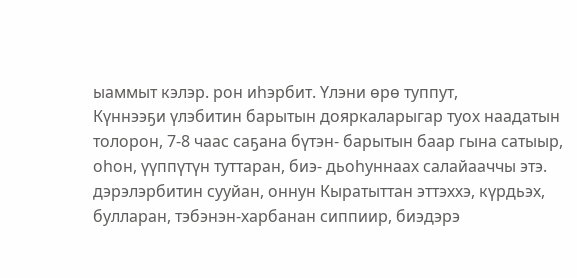ыаммыт кэлэр. рон иһэрбит. Үлэни өрө туппут,
Күннээҕи үлэбитин барытын дояркаларыгар туох наадатын
толорон, 7-8 чаас саҕана бүтэн- барытын баар гына сатыыр,
оһон, үүппүтүн туттаран, биэ- дьоһуннаах салайааччы этэ.
дэрэлэрбитин сууйан, оннун Кыратыттан эттэххэ, күрдьэх,
булларан, тэбэнэн-харбанан сиппиир, биэдэрэ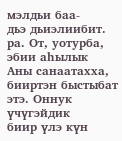мэлдьи баа-
дьэ дьиэлиибит. ра. От, уотурба, эбии аһылык
Аны санаатахха, бииртэн быстыбат этэ. Оннук үчүгэйдик
биир үлэ күн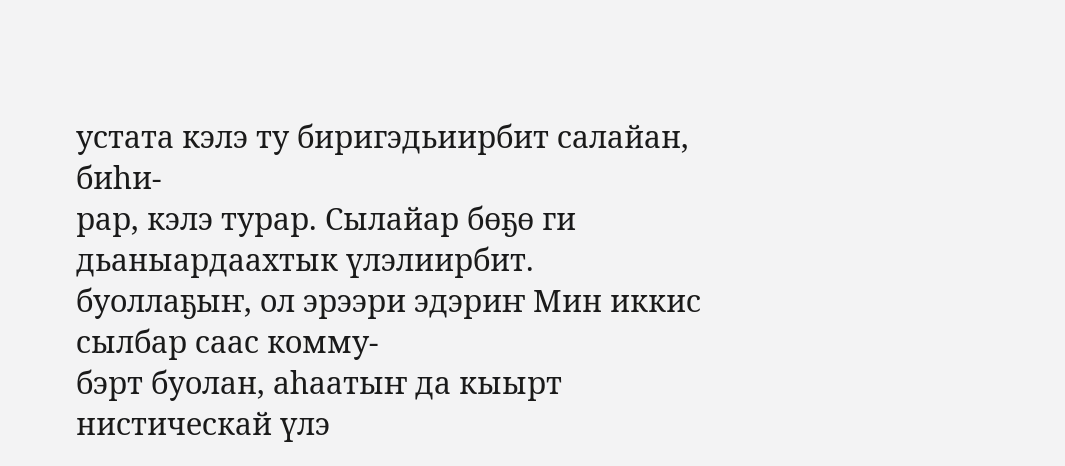устата кэлэ ту биригэдьиирбит салайан, биһи-
рар, кэлэ турар. Сылайар бөҕө ги дьаныардаахтык үлэлиирбит.
буоллаҕыҥ, ол эрээри эдэриҥ Мин иккис сылбар саас комму-
бэрт буолан, аһаатыҥ да кыырт нистическай үлэ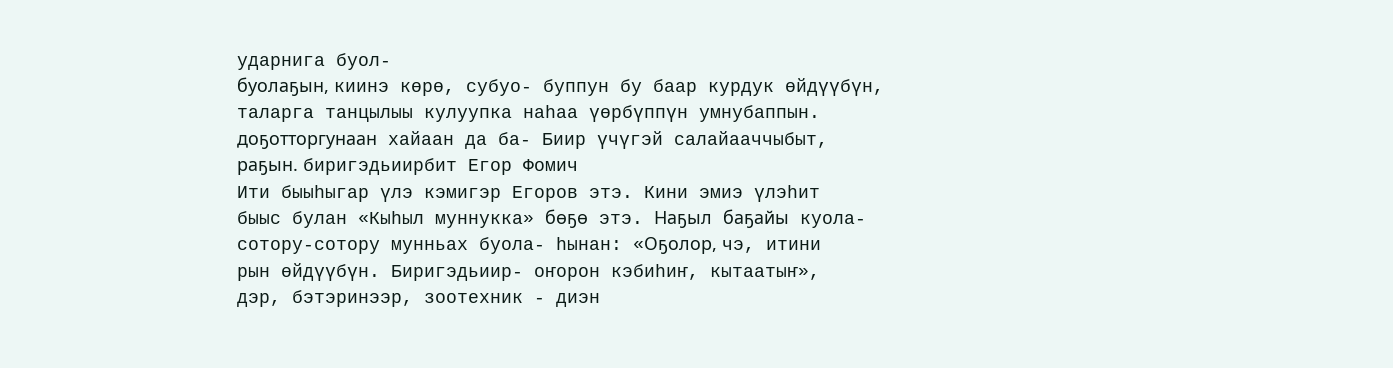ударнига буол-
буолаҕын, киинэ көрө, субуо- буппун бу баар курдук өйдүүбүн,
таларга танцылыы кулуупка наһаа үөрбүппүн умнубаппын.
доҕотторгунаан хайаан да ба- Биир үчүгэй салайааччыбыт,
раҕын. биригэдьиирбит Егор Фомич
Ити быыһыгар үлэ кэмигэр Егоров этэ. Кини эмиэ үлэһит
быыс булан «Кыһыл муннукка» бөҕө этэ. Наҕыл баҕайы куола-
сотору-сотору мунньах буола- һынан: «Оҕолор, чэ, итини
рын өйдүүбүн. Биригэдьиир- оҥорон кэбиһиҥ, кытаатыҥ»,
дэр, бэтэринээр, зоотехник - диэн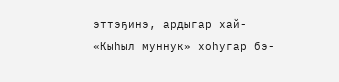эттэҕинэ, ардыгар хай-
«Кыһыл муннук» хоһугар бэ-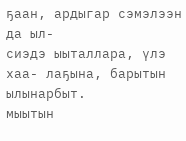ҕаан, ардыгар сэмэлээн да ыл-
сиэдэ ыыталлара, үлэ хаа- лаҕына, барытын ылынарбыт.
мыытын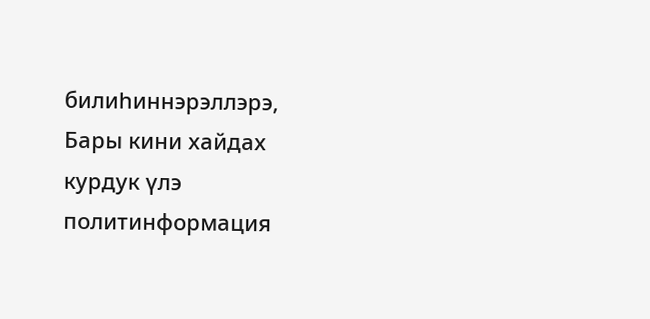билиһиннэрэллэрэ, Бары кини хайдах курдук үлэ
политинформация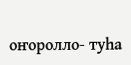оҥоролло- туһа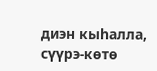диэн кыһалла, сүүрэ-көтө